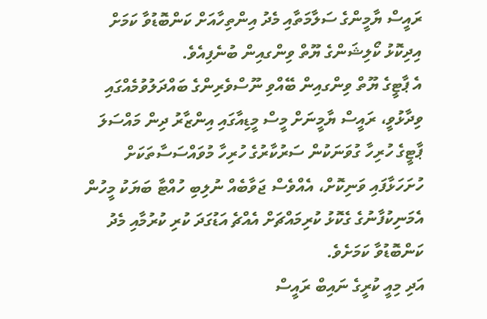ރައީސް ޔާމީންގެ ސަލާމަތާއި މެދު އިންތިހާއަށް ކަންބޮޑުވާ ކަމަށް އިދިކޮޅު ކޯލިޝަންގެ ޔޫތް ވިންގއިން ބުނެފިއެވެ.
އެ ޕާޓީގެ ޔޫތް ވިންގއިން ބޭއްވި ނޫސްވެރިންގެ ބައްދަލުވުމެއްގައި ވިދާޅުވީ، ރައީސް ޔާމީނަށް މީސް މީޑިއާގައި އިންޒާރު ދިން މައްސަލަ ޕާޓީގެ ހުރިހާ ގުވަނަކުން ސަރުކާރުގެ ހުރިހާ މުވައްސަސާތަކަށް ހުށަހަޅާފައި ވަނިކޮށް، އެއްވެސް ޖަވާބެއް ނުލިބި ހުއްޓާ ބަޔަކު މީހުން އެމަނިކުފާނުގެ ގެކޮޅު ކުރިމައްޗަށް އެއްޗެ އަޑުގަދަ ކުރި ކުރުމާއި މެދު ކަންބޮޑުވާ ކަމަށެވެ.
އަދި މިއީ ކުރީގެ ނައިބް ރައީސް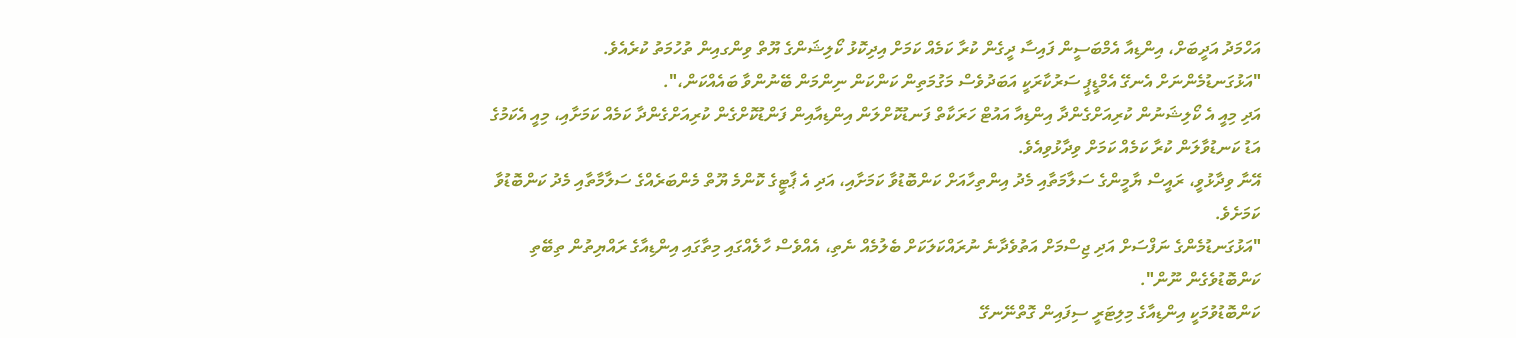އަހްމަދު އަދީބަށް، އިންޑިއާ އެމްބަސީން ފައިސާ ދީގެން ކުރާ ކަމެއް ކަމަށް އިދިކޮޅު ކޯލިޝަންގެ ޔޫތް ވިންގއިން ތުހުމަތު ކުރެއެވެ.
"އަޅުގަނޑުމެންނަށް އެނގޭ އެމްޑީޕީ ސަރުކާރަކީ އަބަދުވެސް މަގުމަތިން ކަންކަން ނިންމަން ބޭނުންވާ ބައެއްކަން،".
އަދި މިއީ އެ ކޯލިޝަނުން ކުރިއަށްގެންދާ އިންޑިއާ އައުޓް ހަރަކާތް ފަނޑުކޮށްލަން އިންޑިއާއިން ފަންޑުކޮށްގެން ކުރިއަށްގެންދާ ކަމެއް ކަމަށާއި، މިއީ އެކަމުގެ އަޑު ކަނޑުވާލަން ކުރާ ކަމެއް ކަމަށް ވިދާޅުވިއެވެ.
އޭނާ ވިދާޅުވީ، ރައީސް ޔާމީންގެ ސަލާމަތާއި މެދު އިންތިހާއަށް ކަންބޮޑުވާ ކަމަށާއި، އަދި އެ ޕާޓީގެ ކޮންމެ ޔޫތް މެންބަރެއްގެ ސަލާމާތާއި މެދު ކަންބޮޑުވާ ކަމަށެވެ.
"އަޅުގަނޑުމެންގެ ނަފްސަށް އަދި ޖިސްމަށް އަތުވެދާނެ ނުރައްކަލަކަށް ބެލުމެއް ނެތި، އެއްވެސް ހާލެއްގައި މިތާގައި އިންޑިއާގެ ރައްޔިތުން ތިބޭތި ކަންބޮޑުވެގެން ނޫން".
ކަންބޮޑުވުމަކީ އިންޑިއާގެ މިލިޓަރީ ސިފައިން ގޮތްނޭނގޭ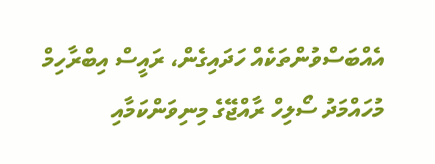އެއްބަސްވުންތަކެއް ހަދައިގެން، ރައީސް އިބްރާހިމް މުހައްމަދު ސޯލިހް ރާއްޖޭގެ މިނިވަންކަމާއި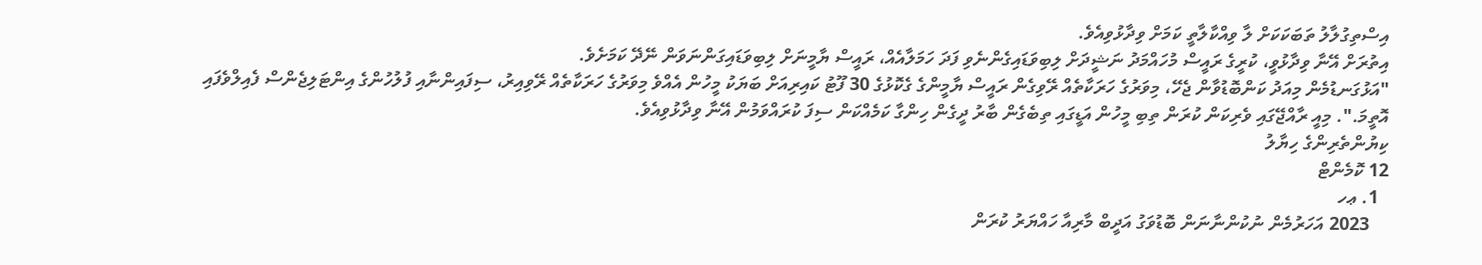އިސްތިގުލާލު ތަބަކަކަށް ލާ ވިއްކާލާތީ ކަމަށް ވިދާޅުވިއެވެ.
އިތުރަށް އޭނާ ވިދާޅުވީ، ކުރީގެ ރައީސް މުހައްމަދު ނަޝީދަށް ލިބިވަޑައިގެންނެވި ފަދަ ހަމަލާއެއް، ރައީސް ޔާމީނަށް ލިބިވަޑައިގަންނަވަން ނޭދޭ ކަމަށެވެ.
"އަޅުގަނޑުމެން މިއަދު ކަންބޮޑުވާން ޖެހޭ، މިވަރުގެ ހަރަކާތެއް ރޭވިގެން ރައީސް ޔާމީންގެ ގެކޮޅުގެ 30 ފޫޓު ކައިރިއަށް ބަޔަކު މީހުން އެއްވެ މިވަރުގެ ހަރަކާތެއް ރޭވިއިރު، ސިފައިންނާއި ފުލުހުންގެ އިންޓަލިޖެންސް ފެއިލްވެފައި އޮތީމަ.". މިއީ ރާއްޖޭގައި ވެރިކަން ކުރަން ތިބި މީހުން އަޑީގައި ތިބެގެން ބާރު ދީގެން ހިންގާ ކަމެއްކަން ސިފަ ކުރައްވަމުން އޭނާ ވިދާޅުވިއެވެ.
ކިޔުންތެރިންގެ ހިޔާލު
12 ކޮމެންޓް
  1. ޢހ
    2023 އަހަރުމެން ނުކުންނާނަން ބޮޑުވަގު އަދީބް މާރިއާ ހައްޔަރު ކުރަން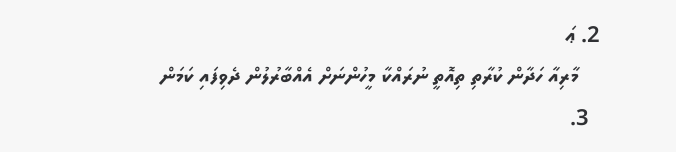2. ޢަ
    މާރިއާ ހަދާން ކުރާތި ތިއޮތީ ނުރައްކާ މީހުންނަށް އެއްބާރުލުން ދެވިފައި ކަމަން
  3.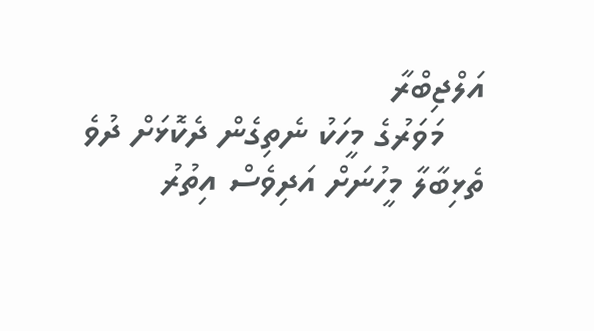އަލްޖިބްރާ
    މަވަރުގެ މީހަކު ނެތިގެން ދެކޮޅަށް ދުވެ ތެޅިބާލާ މީހުނަށް އަދިވެސް އިތުރު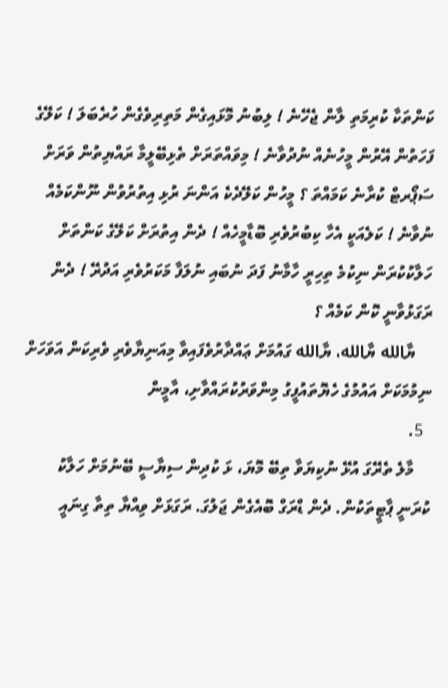ކަންތަކާ ކުރިމަތި ލާން ޖެހޭނެ ! ލިބުނު މޮޅައިގެން މަތިރިވެގެން ހުރެބަލަ ! ކަލޭގެ ފަހަތުން އޭރުން މީހުނެއް ނުދުވާނެ ! މިވައްތަރަށް ތެޅިބޭލީމާ ރައްޔިތުން ވަރަށް ސަޕޯރޓް ކުރާނެ ކަމައްތަ ؟ މީހުން ކަލޭދެކެ އަންނަ ރުޅި އިތުރުވުން ނޫންކަމެއް ނުވާނެ ! ކަލެއަކީ އެހާ ކިބުރުވެރި ބޮޑާމީހެއް ! ދެން އިތުރަށް ކަލޭގެ ކަންތަށް ހަލާކުކުރަން ނިކުމެ ތިހިރީ ހާމާނު ފަދަ ނުބައި ނުލަފާ މަކަރުވެރި އަދުރޭ ! ދެން ރަގަޅުވާނީ ކޮން ކަމެއް ؟
    ޔާالله ޔާالله، ޔާالله ގައުމަށް ޢައްދާރުވެފައިވާ މިއަނިޔާވެރި ވެރިކަން އަވަހަށް ނިމުމަކަށް އައުމުގެ ހެޔޮތައުފީގު މިންވަރުކުރައްވާށި، އާމީން
  5.
    މާލެ ތެރޭގަ އުޅޭ ނުކިޔަވާ ތިބޭ މޮޔަ، ޅަ ކުދިން ސިޔާސީ ބޭނުމަށް ހަލާކު ކުރަނީ ޕާޓީތަކުން. ދެން ޑްރަގް ބޮއެގެން ޖަލުގަ. ރަގަޅަށް ވިއްޔާ ތިތާ ގިނައީ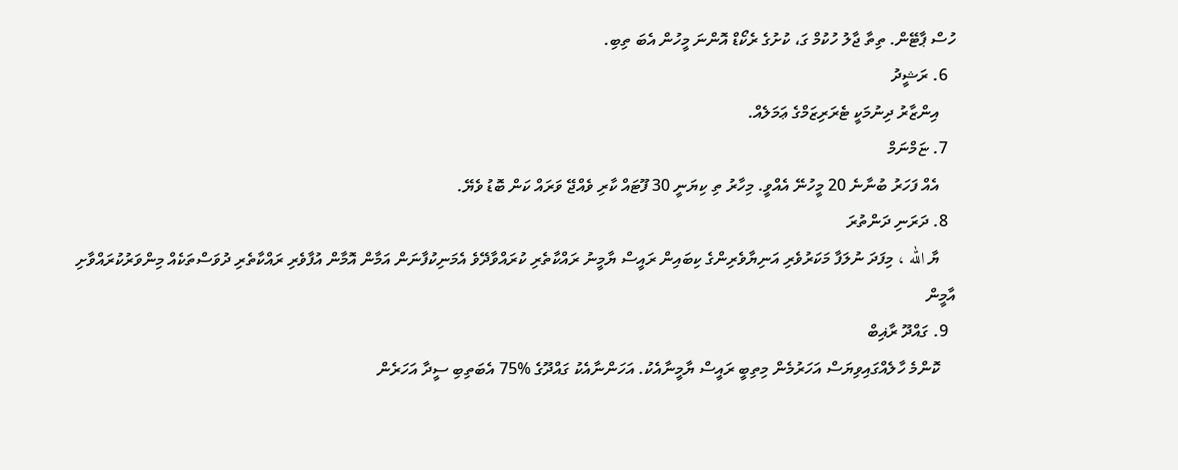ހުސް ޕާޓޭން. ތިތާ ޖާލު ހުކުމް ގަ، ކުށުގެ ރެކޯޑް އޮންނަ މީހުން އެބަ ތިބި.
  6. ރަޝީދު
    އިންޒާރު ދިނުމަކީ ޓެރަރިޒަމްގެ ޢަމަލެއް.
  7. ޏަމްނަމް
    އެއް ފަހަރު ބުނާނެ 20 މީހުނޭ އެއްވީ. މިހާރު ތި ކިޔަނީ 30 ފޫޓައް ކާރި ވެއްޖޭ ވަރައް ކަން ބޮޑު ވެޔޭ.
  8. ދަރަނި ދަންތުރަ
    ޔާ الله ، މިފަދަ ނުލަފާ މަކަރުވެރި އަނިޔާވެރިންގެ ކިބައިން ރައީސް ޔާމީނު ރައްކާތެރި ކުރައްވާދޭވެ އެމަނިކުފާނަން އަމާން އޮމާން އުފާވެރި ރައްކާތެރި ދުވަސްތަކެއް މިންވަރުކުރައްވާށި އާމީން
  9. ގައްދޫ ރާޣިބް
    ކޮންމެ ހާލެއްގައިވިޔަސް އަހަރުމެން މިތިބީ ރައީސް ޔާމީނާއެކު. އަހަންނާއެކު ގައްދޫގެ %75 އެބަތިބި ސީދާ އަހަރެން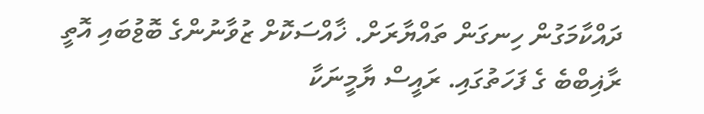ދައްކާމަގުން ހިނގަން ތައްޔާރަށް. ޚާއްސަކޮށް ޒުވާނުންގެ ބޮޱުބައި އޮތީ ރާޣިބްބެ ގެ ފަހަތުގައި. ރައީސް ޔާމީނަކާ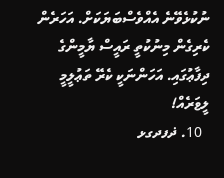ނުކުޅެވޭނެ އެއްވެސްބަޔަކަށް. އަހަރެން ކެރިގެން މިނުކުތީ ރައީސް ޔާމީންގެ ދިފާޢުގައި. އަހަންނަކީ ކެރޭ ތަޢުލީމީ ލީޱަރެއް!
  10. ޛފދގޅ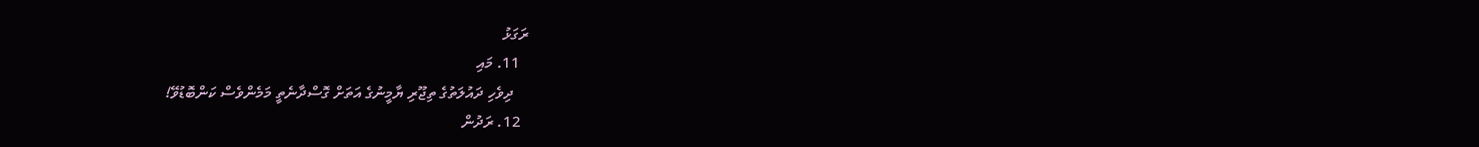ރަގަޅު
  11. މައި
    ދިވެހި ދައުލަތުގެ ތިޖޫރި ޔާމީނުގެ އަތަށް ގޮސްދާނެތީ މަމެންވެސް ކަންބޮޑުވޭ!
  12. ރަދުން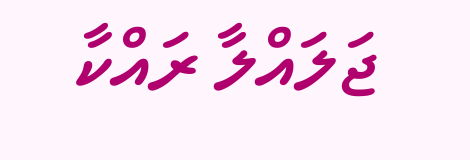ޖަލައްލާ ރައްކާ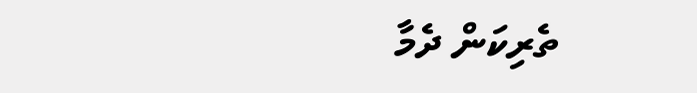ތެރިކަން ދެމާ